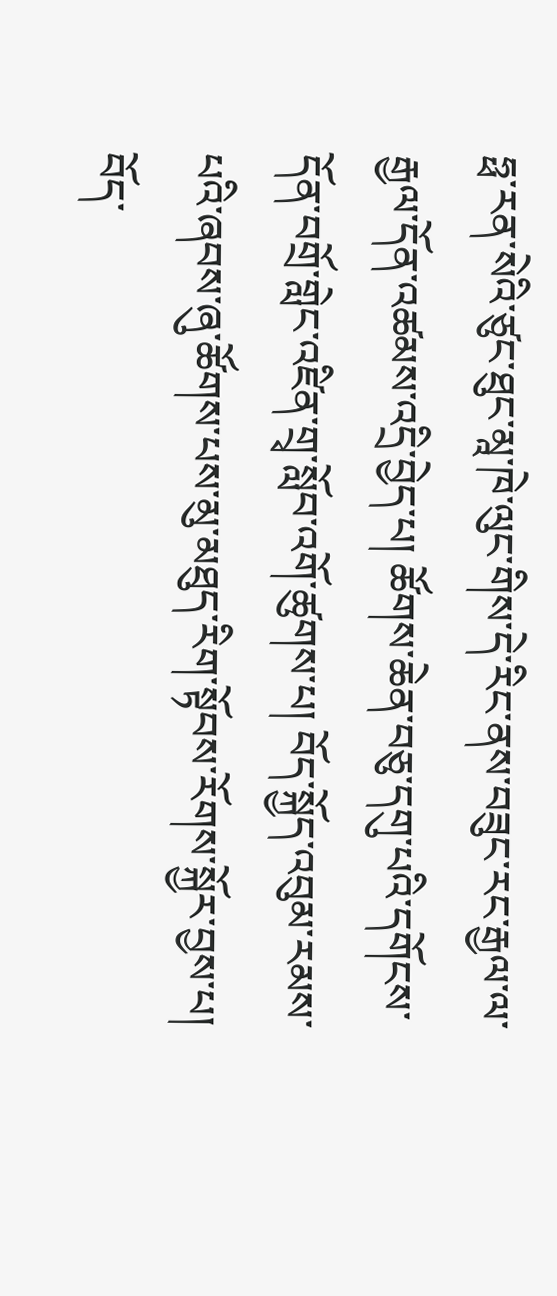ཧྥ་རན་སེའི་ཙུང་ཐུང་མཱ་ཁེ་ལུང་གིས་དེ་རིང་ནས་བཟུང་རང་རྒྱལ་ལ་རྒྱལ་དོན་འཚམས་འདྲི་བྱེད་པ། ཚོགས་ཆེན་བཅུ་དགུ་པའི་དགོངས་དོན་བགྲོ་གླེང་འཛིན་གྲྭ་སློབ་འགོ་ཚུགས་པ། བོད་སྐྱོད་འབུམ་རམས་པའི་ཞབས་ཞུ་ཚོགས་པས་མུ་མཐུད་རིག་སྟོབས་རོགས་སྐྱོར་བྱས་པ། བོད་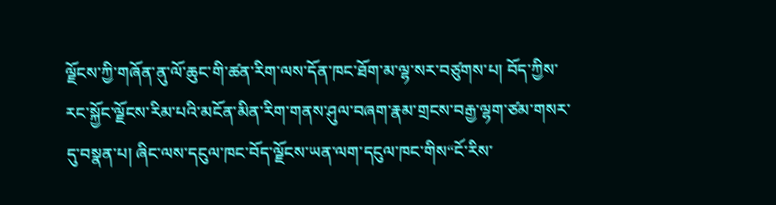ལྗོངས་ཀྱི་གཞོན་ནུ་ལོ་ཆུང་གི་ཚན་རིག་ལས་དོན་ཁང་ཐོག་མ་ལྷ་སར་བཙུགས་པ། བོད་ཀྱིས་རང་སྐྱོང་ལྗོངས་རིམ་པའི་མངོན་མིན་རིག་གནས་ཤུལ་བཞག་རྣམ་གྲངས་བརྒྱ་ལྷག་ཙམ་གསར་དུ་བསྣན་པ། ཞིང་ལས་དངུལ་ཁང་བོད་ལྗོངས་ཡན་ལག་དངུལ་ཁང་གིས“ངོ་རིས་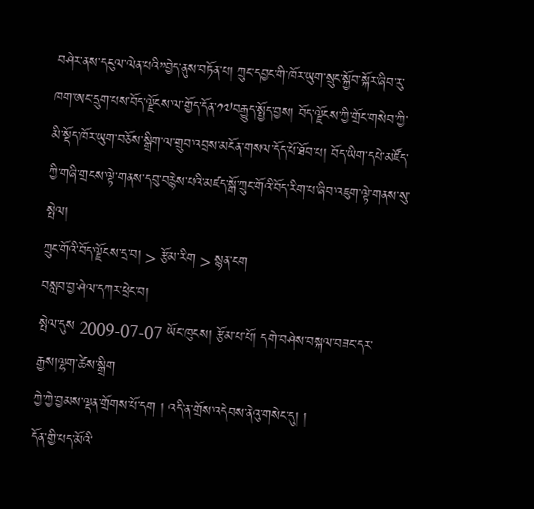བཤེར་ནས་དངུལ་ལེན་པའི”བྱེད་ནུས་བཏོན་པ། ཀྲུང་དབྱང་གི་ཁོར་ཡུག་སྲུང་སྐྱོབ་སྐོར་ཞིབ་རུ་ཁག་ཨང་དྲུག་པས་བོད་ལྗོངས་ལ་གྱོད་དོན་༡༧བརྒྱུད་སྤྱོད་བྱས། བོད་ལྗོངས་ཀྱི་གྲོང་གསེབ་ཀྱི་མི་སྡོད་ཁོར་ཡུག་བཅོས་སྒྲིག་ལ་གྲུབ་འབྲས་མངོན་གསལ་དོད་པོ་ཐོབ་པ། བོད་ཡིག་དཔེ་མཛོད་ཀྱི་གཞི་གྲངས་ལྟེ་གནས་དབུ་བརྙེས་པའི་མཛད་སྒོ་ཀྲུང་གོའི་བོད་རིག་པ་ཞིབ་འཇུག་ལྟེ་གནས་སུ་སྤེལ།
ཀྲུང་གོའི་བོད་ལྗོངས་དྲ་བ། > རྩོམ་རིག > སྙན་ངག
བསླབ་བྱ་ཤེལ་དཀར་ཕྲེང་བ།
སྤེལ་དུས 2009-07-07 ཡོང་ཁུངས། རྩོམ་པ་པོ། དགེ་བཤེས་བསྐལ་བཟང་དར་རྒྱས།ལྷག་ཚེས་སྒྲིག
ཀྱེ་ཀྱེ་བྱམས་ལྡན་གྲོགས་པོ་དག ། འདི་ན་གྲོས་འདེབས་ནེའུ་གསེང་དུ། །
དོན་གྱི་པད་མོའི་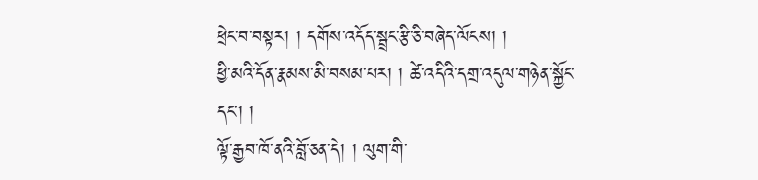ཕྲེང་བ་བསྟར། ། དགོས་འདོད་སྦྲང་རྩི་ཅི་བཞེད་ལོངས། །
ཕྱི་མའི་དོན་རྣམས་མི་བསམ་པར། ། ཚེ་འདིའི་དགྲ་འདུལ་གཉེན་སྐྱོང་དང་། །
ལྟོ་རྒྱབ་ཁོ་ནའི་བློ་ཅན་དེ། ། ལུག་གི་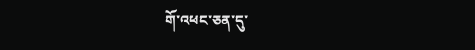གོ་འཕང་ཅན་དུ་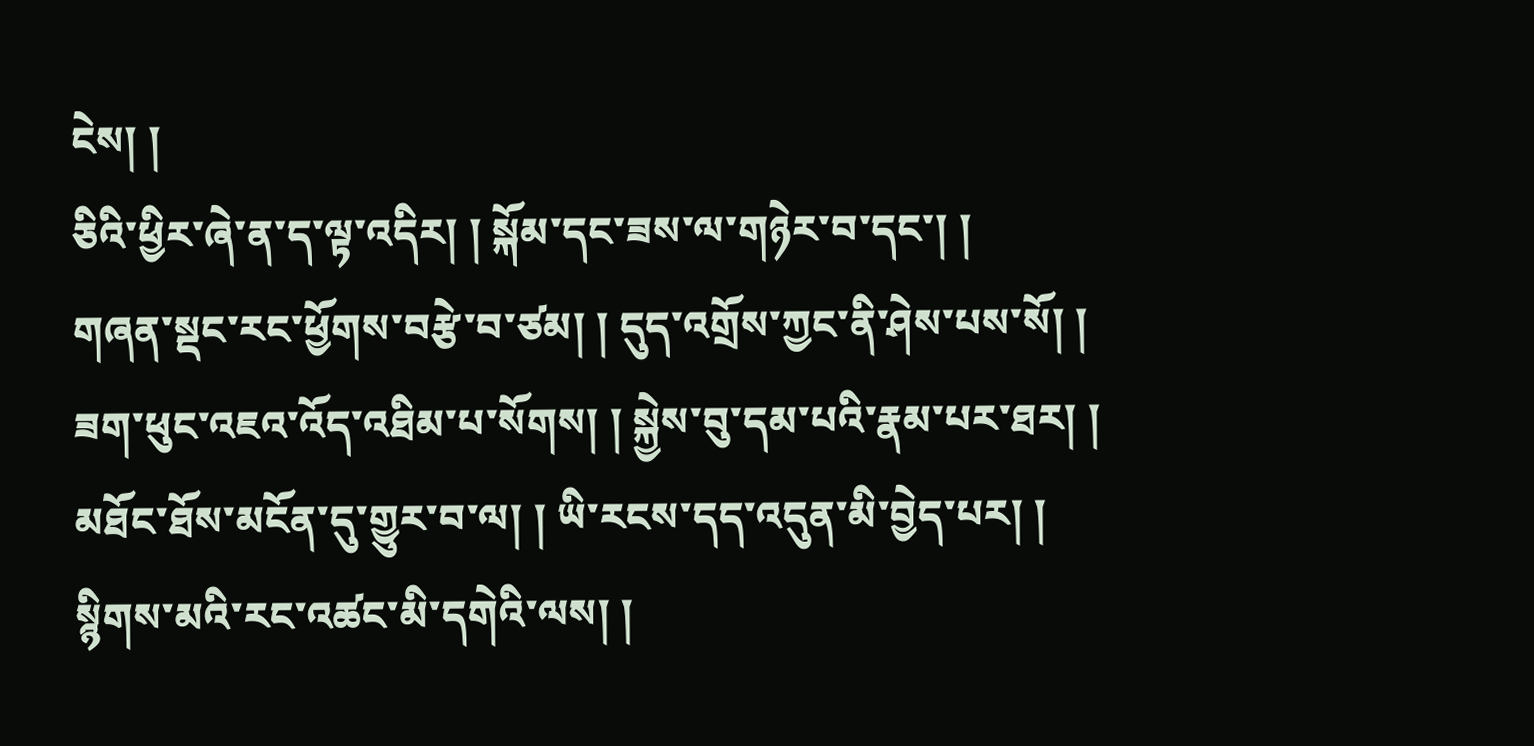ངེས། །
ཅིའི་ཕྱིར་ཞེ་ན་ད་ལྟ་འདིར། ། སྐོམ་དང་ཟས་ལ་གཉེར་བ་དང་། །
གཞན་སྡང་རང་ཕྱོགས་བརྩེ་བ་ཙམ། ། དུད་འགྲོས་ཀྱང་ནི་ཤེས་པས་སོ། །
ཟག་ཕུང་འཇའ་འོད་འཐིམ་པ་སོགས། ། སྐྱེས་བུ་དམ་པའི་རྣམ་པར་ཐར། །
མཐོང་ཐོས་མངོན་དུ་གྱུར་བ་ལ། ། ཡི་རངས་དད་འདུན་མི་བྱེད་པར། །
སྙིགས་མའི་རང་འཚང་མི་དགེའི་ལས། །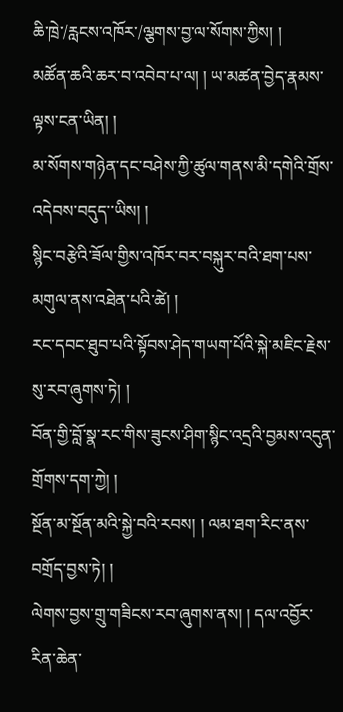ཆི་ཁྲེ་/རླངས་འཁོར་/ལྕགས་བྱ་ལ་སོགས་ཀྱིས། །
མཚོན་ཆའི་ཆར་བ་འབེབ་པ་ལ། ། ཡ་མཚན་བྱེད་རྣམས་ལྟས་ངན་ཡིན། །
མ་སོགས་གཉེན་དང་བཤེས་ཀྱི་ཚུལ་གནས་མི་དགེའི་གྲོས་འདེབས་བདུད་་ཡིས། །
སྙིང་བརྩེའི་ཟོལ་གྱིས་འཁོར་བར་བསྐུར་བའི་ཐག་པས་མགུལ་ནས་འཐེན་པའི་ཚེ། །
རང་དབང་ཐུབ་པའི་སྟོབས་ཤེད་གཡག་པོའི་སྐེ་མཇིང་རྗེས་སུ་རབ་ཞུགས་ཏེ། །
བོན་གྱི་བློ་སྣ་རང་གིས་ཟུངས་ཤིག་སྙིང་འདྲའི་བྱམས་འདུན་གྲོགས་དག་ཀྱེ། །
སྔོན་མ་སྔོན་མའི་སྐྱེ་བའི་རབས། ། ལམ་ཐག་རིང་ནས་བགྲོད་བྱས་ཏེ། །
ལེགས་བྱས་གྲུ་གཟིངས་རབ་ཞུགས་ནས། ། དལ་འབྱོར་རིན་ཆེན་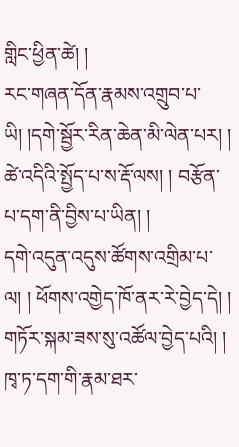གླིང་ཕྱིན་ཚེ། །
རང་གཞན་དོན་རྣམས་འགྲུབ་པ་ཡི། །དགེ་སྦྱོར་རིན་ཆེན་མི་ལེན་པར། །
ཚེ་འདིའི་སྤྱོད་པ་ས་རྡོ་ལས། ། བརྩོན་པ་དག་ནི་བྱིས་པ་ཡིན། །
དགེ་འདུན་འདུས་ཚོགས་འགྲིམ་པ་ལ། ། ཕོགས་འགྱེད་ཁོ་ནར་རེ་བྱེད་དེ། །
གཏོར་སྐམ་ཟས་སུ་འཚོལ་བྱེད་པའི། ། ཁྭ་ཏ་དག་གི་རྣམ་ཐར་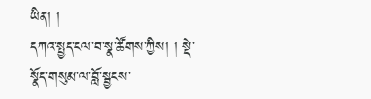ཡིན། །
དཀའ་སྤྱད་ངལ་བ་སྣ་ཚོགས་ཀྱིས། ། སྡེ་སྣོད་གསུམ་ལ་བློ་སྦྱངས་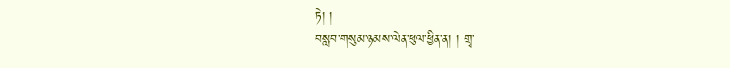ཏེ། །
བསླབ་གསུམ་ཉམས་ལེན་ཕུལ་ཕྱིན་ན། ། གྲྭ་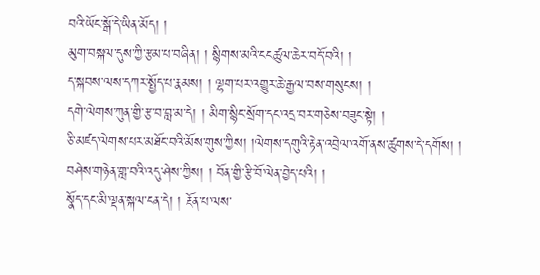བའི་ཡོང་སྒོ་དེ་ཡིན་མོད། །
མུག་བསྐལ་དུས་ཀྱི་རྩམ་པ་བཞིན། ། སྙིགས་མའི་ངངཚུལ་ཆེར་བདོ་བའི། །
ད་སྐབས་ལས་དཀར་སྤྱོད་པ་རྣམས། ། ལྷག་པར་འགྱུར་ཆེ་རྒྱལ་བས་གསུངས། །
དགེ་ལེགས་ཀུན་གྱི་རྩ་བ་བླ་མ་དེ། ། མིག་སྙིང་སྲོག་དང་འདྲ་བར་གཅེས་བཟུང་སྟེ། །
ཅི་མཛད་ལེགས་པར་མཐོང་བའི་མོས་གུས་ཀྱིས། །ལེགས་དགུའི་རྟེན་འབྲེལ་འགོ་ནས་ཚུགས་དེ་དགོས། །
བཤེས་གཉེན་གླ་བའི་འདུ་ཤེས་ཀྱིས། ། བོན་གྱི་རྩི་བོ་ལེན་བྱེད་པའི། །
སྣོད་དང་མི་ལྡན་སྐལ་ངན་དེ། ། རྔོན་པ་ལས་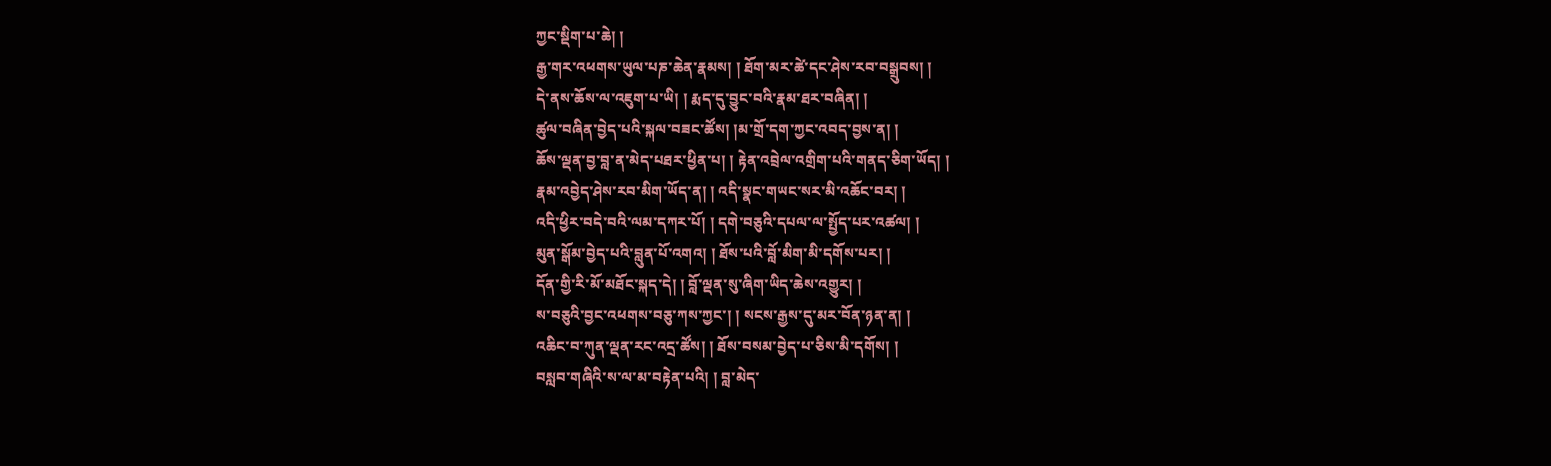ཀྱང་སྡིག་པ་ཆེ། །
རྒྱ་གར་འཕགས་ཡུལ་པཎ་ཆེན་རྣམས། ། ཐོག་མར་ཚེ་དང་ཤེས་རབ་བསྒྲུབས། །
དེ་ནས་ཆོས་ལ་འཇུག་པ་ཡི། ། རྨད་དུ་བྱུང་བའི་རྣམ་ཐར་བཞིན། །
ཚུལ་བཞིན་བྱེད་པའི་སྐལ་བཟང་ཚོས། །མ་གྲོ་དག་ཀྱང་འབད་བྱས་ན། །
ཆོས་ལྡན་བྱ་བླ་ན་མེད་པཐར་ཕྱིན་པ། ། རྟེན་འབྲེལ་འགྲིག་པའི་གནད་ཅིག་ཡོད། །
རྣམ་འབྱེད་ཤེས་རབ་མིག་ཡོད་ན། ། འདི་སྣང་གཡང་སར་མི་འཆོང་བར། །
འདི་ཕྱིར་བདེ་བའི་ལམ་དཀར་པོ། ། དགེ་བཅུའི་དཔལ་ལ་སྤྱོད་པར་འཚལ། །
མུན་སྒོམ་བྱེད་པའི་བླུན་པོ་འགའ། ། ཐོས་པའི་བློ་མིག་མི་དགོས་པར། །
དོན་གྱི་རི་མོ་མཐོང་སྐད་དེ། ། བློ་ལྡན་སུ་ཞིག་ཡིད་ཆེས་འགྱུར། །
ས་བཅུའི་བྱང་འཕགས་བཅུ་ཀས་ཀྱང་། ། སངས་རྒྱས་དུ་མར་བོན་ཉན་ན། །
འཆིང་བ་ཀུན་ལྡན་རང་འདྲ་ཚོས། ། ཐོས་བསམ་བྱེད་པ་ཅིས་མི་དགོས། །
བསླབ་གཞིའི་ས་ལ་མ་བརྟེན་པའི། ། བླ་མེད་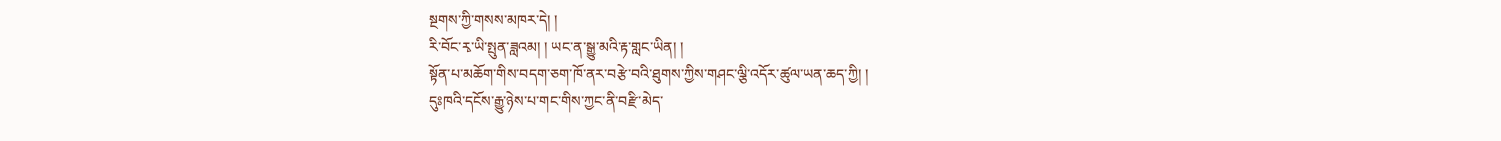སྔགས་ཀྱི་གསས་མཁར་དེ། །
རི་བོང་རྭ་ཡི་སྤུན་ཟླའམ། ། ཡང་ན་སྒྱུ་མའི་རྟ་གླང་ཡིན། །
སྟོན་པ་མཆོག་གིས་བདག་ཅག་ཁོ་ནར་བརྩེ་བའི་ཐུགས་ཀྱིས་གཤང་ལྕི་འདོར་ཚུལ་ཡན་ཆད་ཀྱི། །
དུཿཁའི་དངོས་རྒྱུ་ཉེས་པ་གང་གིས་ཀྱང་ནི་བརྫི་མེད་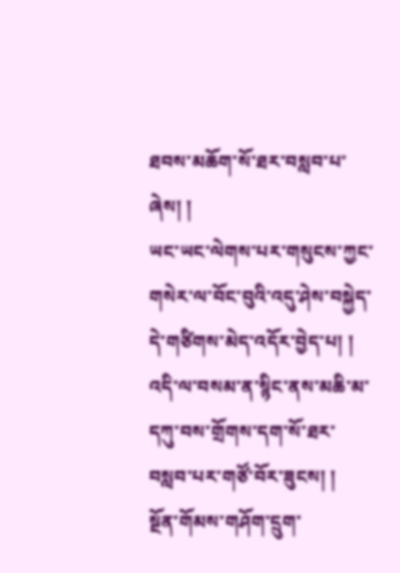ཐབས་མཆོག་སོ་ཐར་བསླབ་པ་ཞེས། །
ཡང་ཡང་ལེགས་པར་གསུངས་ཀྱང་གསེར་ལ་བོང་བུའི་འདུ་ཤེས་བསྐྱེད་དེ་གཙིགས་མེད་འདོར་བྱེད་པ། །
འདི་ལ་བསམ་ན་སྙིང་ནས་མཆི་མ་དཀུ་བས་གྲོགས་དག་སོ་ཐར་བསླབ་པར་གཙོ་བོར་ཟུངས། །
སྔོན་གོམས་གཤོག་དྲུག་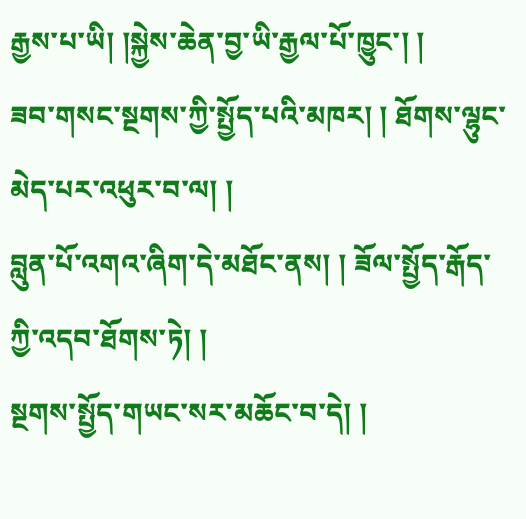རྒྱས་པ་ཡི། །སྐྱེས་ཆེན་བྱ་ཡི་རྒྱལ་པོ་ཁྱུང་། །
ཟབ་གསང་སྔགས་ཀྱི་སྤྱོད་པའི་མཁར། ། ཐོགས་ལྷུང་མེད་པར་འཕུར་བ་ལ། །
བླུན་པོ་འགའ་ཞིག་དེ་མཐོང་ནས། ། ཟོལ་སྤྱོད་རྒོད་ཀྱི་འདབ་ཐོགས་ཏེ། །
སྔགས་སྤྱོད་གཡང་སར་མཆོང་བ་དེ། །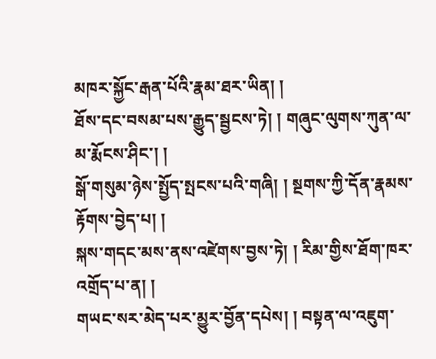མཁར་སྐྱོང་རྒན་པོའི་རྣམ་ཐར་ཡིན། །
ཐོས་དང་བསམ་པས་རྒྱུད་སྦྱངས་ཏེ། ། གཞུང་ལུགས་ཀུན་ལ་མ་རྨོངས་ཤིང་། །
སྒོ་གསུམ་ཉེས་སྤྱོད་སྤངས་པའི་གཞི། ། སྔགས་ཀྱི་དོན་རྣམས་རྟོགས་བྱེད་པ། །
སྐས་གདང་མས་ནས་འཛེགས་བྱས་ཏེ། ། རིམ་གྱིས་ཐོག་ཁར་འགྲོད་པ་ན། །
གཡང་སར་མེད་པར་མྱུར་བྱོན་དཔེས། ། བསྟན་ལ་འཇུག་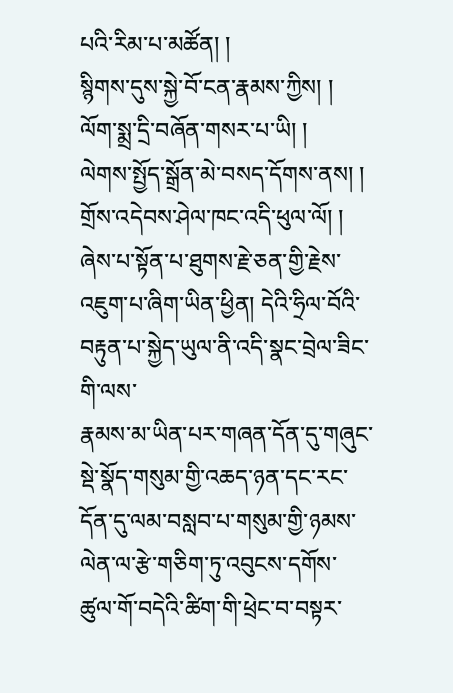པའི་རིམ་པ་མཚོན། །
སྙིགས་དུས་སྐྱེ་བོ་ངན་རྣམས་ཀྱིས། ། ལོག་སྨྲ་དྲི་བཞོན་གསར་པ་ཡི། །
ལེགས་སྤྱོད་སྒྲོན་མེ་བསད་དོགས་ནས། ། གྲོས་འདེབས་ཤེལ་ཁང་འདི་ཕུལ་ལོ། །
ཞེས་པ་སྟོན་པ་ཐུགས་རྗེ་ཅན་གྱི་རྗེས་འཇུག་པ་ཞིག་ཡིན་ཕྱིན། དེའི་ཧྲིལ་བོའི་བརྟུན་པ་སྐྱེད་ཡུལ་ནི་འདི་སྣང་བྲེལ་ཟིང་གི་ལས་
རྣམས་མ་ཡིན་པར་གཞན་དོན་དུ་གཞུང་སྡེ་སྣོད་གསུམ་གྱི་འཆད་ཉན་དང་རང་དོན་དུ་ལམ་བསླབ་པ་གསུམ་གྱི་ཉམས་ལེན་ལ་རྩེ་གཅིག་ཏུ་འབུངས་དགོས་ཚུལ་གོ་བདེའི་ཚིག་གི་ཕྲེང་བ་བསྟར་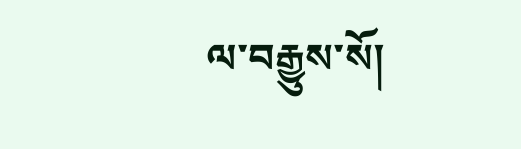ལ་བརྒྱུས་སོ།